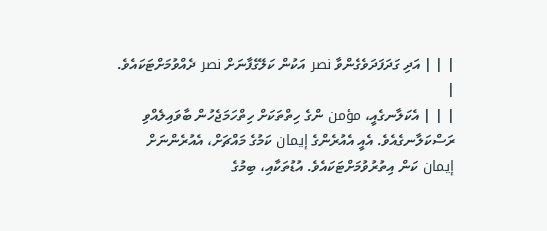| | | އަދި ގަދަފަދަވެގެންވާ نصر އަކުން ކަލޭގެފާނަށް نصر ދެއްވުމަށްޓަކައެވެ. |
| | | އެކަލާނގެއީ، مؤمن ންގެ ހިތްތަކަށް ހިތްހަމަޖެހުން ބާވައިލެއްވި ރަސްކަލާނގެއެވެ. އެއީ އެއުރެންގެ إيمان ކަމުގެ މައްޗަށް، އެއުރެންނަށް إيمان ކަން އިތުރުވުމަށްޓަކައެވެ. އުޑުތަކާއި، ބިމުގެ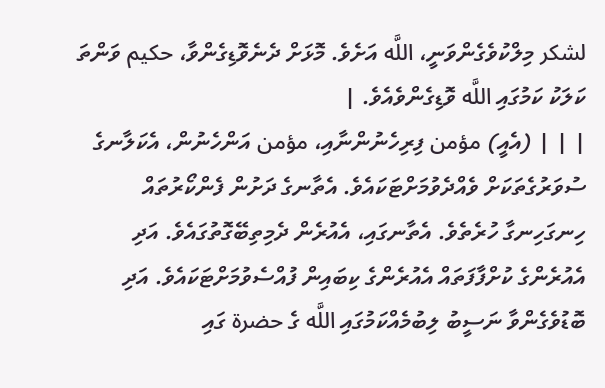لشكر މިލްކުވެގެންވަނީ، اللَّه އަށެވެ. މޮޅަށް ދެނެވޮޑިގެންވާ، حكيم ވަންތަ ކަލަކު ކަމުގައި اللَّه ވޮޑިގެންވެއެވެ. |
| | | (އެއީ) مؤمن ފިރިހެނުންނާއި، مؤمن އަންހެނުން، އެކަލާނގެ ސުވަރުގެތަކަށް ވެއްދެވުމަށްޓަކައެވެ. އެތާނގެ ދަށުން ފެންކޯރުތައް ހިނގަހިނގާ ހުރެތެވެ. އެތާނގައި، އެއުރެން ދެމިތިބޭގޮތުގައެވެ. އަދި އެއުރެންގެ ކުށްފާފަތައް އެއުރެންގެ ކިބައިން ފުއްސެވުމަށްޓަކައެވެ. އަދި ބޮޑުވެގެންވާ ނަސީބު ލިބުމެއްކަމުގައި اللَّه ގެ حضرة ގައި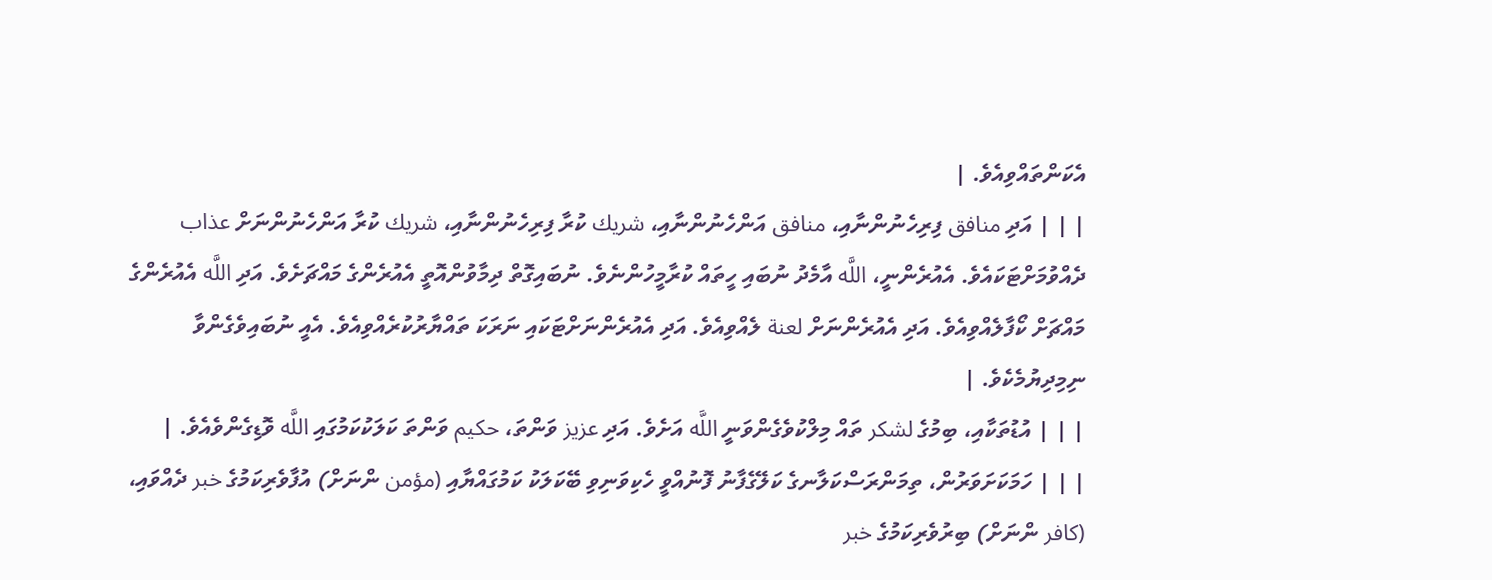އެކަންތައްވިއެވެ. |
| | | އަދި منافق ފިރިހެނުންނާއި، منافق އަންހެނުންނާއި، شريك ކުރާ ފިރިހެނުންނާއި، شريك ކުރާ އަންހެނުންނަށް عذاب ދެއްވުމަށްޓަކައެވެ. އެއުރެންނީ، اللَّه އާމެދު ނުބައި ހީތައް ކުރާމީހުންނެވެ. ނުބައިގޮތް ދިމާވުންއޮތީ އެއުރެންގެ މައްޗަށެވެ. އަދި اللَّه އެއުރެންގެ މައްޗަށް ކޯފާލެއްވިއެވެ. އަދި އެއުރެންނަށް لعنة ލެއްވިއެވެ. އަދި އެއުރެންނަށްޓަކައި ނަރަކަ ތައްޔާރުކުރެއްވިއެވެ. އެއީ ނުބައިވެގެންވާ ނިމިދިޔުމެކެވެ. |
| | | އުޑުތަކާއި، ބިމުގެ لشكر ތައް މިލްކުވެގެންވަނީ اللَّه އަށެވެ. އަދި عزيز ވަންތަ، حكيم ވަންތަ ކަލަކުކަމުގައި اللَّه ވޮޑިގެންވެއެވެ. |
| | | ހަމަކަށަވަރުން، ތިމަންރަސްކަލާނގެ ކަލޭގެފާނު ފޮނުއްވީ ހެކިވަނިވި ބޭކަލަކު ކަމުގައްޔާއި (مؤمن ންނަށް) އުފާވެރިކަމުގެ خبر ދެއްވައި، (كافر ންނަށް) ބިރުވެރިކަމުގެ خبر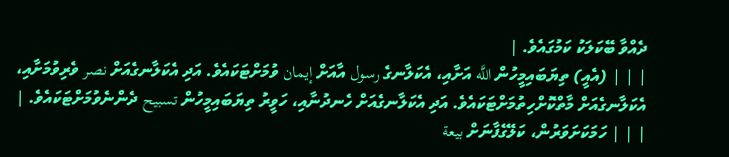ދެއްވާ ބޭކަލަކު ކަމުގައެވެ. |
| | | (އެއީ) ތިޔަބައިމީހުން اللَّه އަށާއި، އެކަލާނގެ رسول އާއަށް إيمان ވުމަށްޓަކައެވެ. އަދި އެކަލާނގެއަށް نصر ވެރިވުމަށާއި، އެކަލާނގެއަށް މާތްކޮށްހިތުމަށްޓަކައެވެ. އަދި އެކަލާނގެއަށް ހެނދުނާއި، ހަވީރު ތިޔަބައިމީހުން تسبيح ދެންނެވުމަށްޓަކައެވެ. |
| | | ހަމަކަށަވަރުން، ކަލޭގެފާނަށް بيعة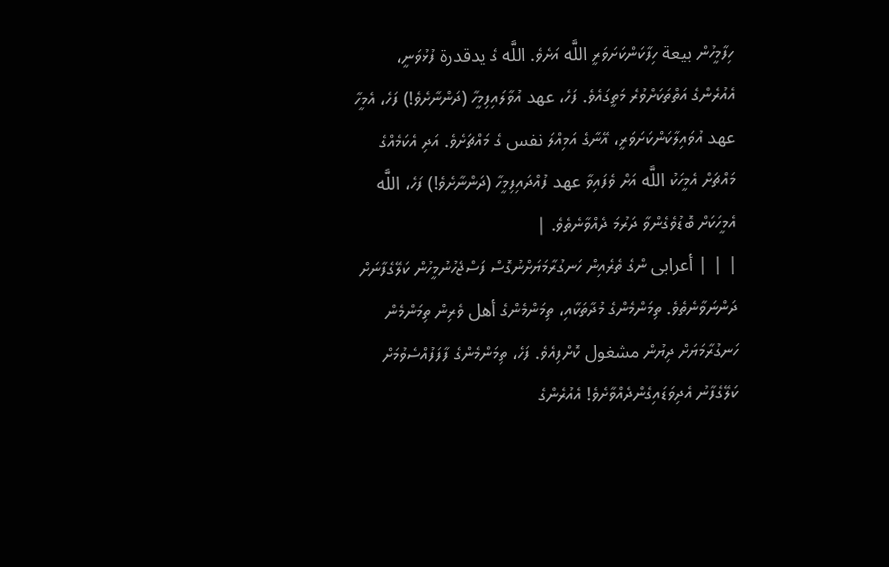ހިފާމީހުން بيعة ހިފާކަންކަށަވަރީ اللَّه އަށެވެ. اللَّه ގެ يدقدرة ފުޅުވަނީ، އެއުރެންގެ އަތްތަކަށްވުރެ މަތީގައެވެ. ފަހެ، عهد އުވާލައިފިމީހާ (ދަންނާށެވެ!) ފަހެ، އެމީހާ عهد އުވައިލާކަންކަށަވަރީ، އޭނާގެ އަމިއްލަ نفس ގެ މައްޗަށެވެ. އަދި އެކަމެއްގެ މައްޗަށް އެމީހަކު اللَّه އަށް ވެފައިވާ عهد ފުއްދައިފިމީހާ (ދަންނާށެވެ!) ފަހެ، اللَّه އެމީހަކަށް ބޮޑުވެގެންވާ ދަރުމަ ދެއްވާނެތެވެ. |
| | | أعرابى ންގެ ތެރެއިން ހަނގުރާމަޔަށްނުގޮސް ފަސްޖެހުނުމީހުން ކަލޭގެފާނަށް ދަންނަވާނެތެވެ. ތިމަންމެންގެ މުދާތަކާއި، ތިމަންމެންގެ أهل ވެރިން ތިމަންމެން ހަނގުރާމަޔަށް ދިޔުން مشغول ކޮށްފިއެވެ. ފަހެ، ތިމަންމެންގެ ފާފަފުއްސެވުމަށް ކަލޭގެފާނު އެދިވަޑައިގެންދެއްވާށެވެ! އެއުރެންގެ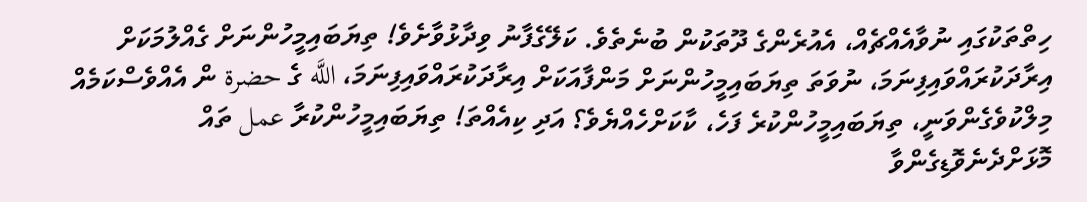ހިތްތަކުގައި ނުވާއެއްޗެއް، އެއުރެންގެ ދޫތަކުން ބުނެތެވެ. ކަލޭގެފާނު ވިދާޅުވާށެވެ! ތިޔަބައިމީހުންނަށް ގެއްލުމަކަށް އިރާދަކުރައްވައިފިނަމަ، ނުވަތަ ތިޔަބައިމީހުންނަށް މަންފާއަކަށް އިރާދަކުރައްވައިފިނަމަ، اللَّه ގެ حضرة ން އެއްވެސްކަމެއް މިލްކުވެގެންވަނީ، ތިޔަބައިމީހުންކުރެ ފަހެ، ކާކަށްހެއްޔެވެ؟ އަދި ކިއެއްތަ! ތިޔަބައިމީހުންކުރާ عمل ތައް މޮޅަށްދެނެވޮޑިގެންވާ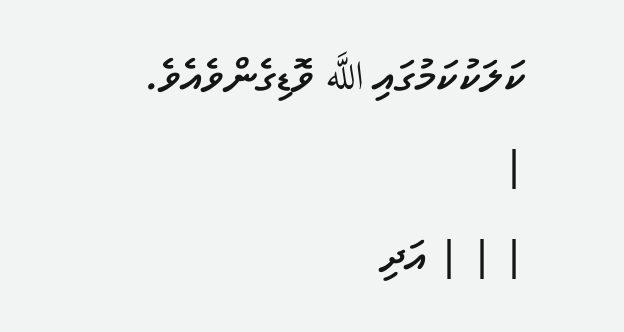ކަލަކުކަމުގައި اللَّه ވޮޑިގެންވެއެވެ. |
| | | އަދި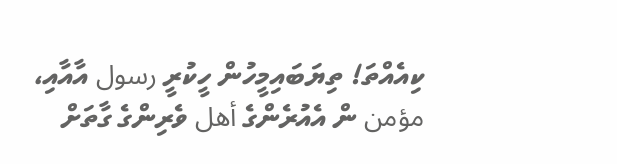ކިއެއްތަ! ތިޔަބައިމީހުން ހީކުރީ رسول އާއާއި، مؤمن ން އެއުރެންގެ أهل ވެރިންގެ ގާތަށް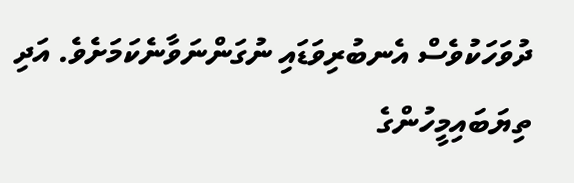ދުވަހަކުވެސް އެނބުރިވަޑައި ނުގަންނަވާނެކަމަށެވެ. އަދި ތިޔަބައިމީހުންގެ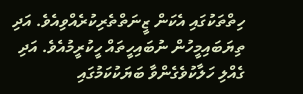ހިތްތަކުގައި އެކަން ޒީނަތްތެރިކުރެއްވިއެވެ. އަދި ތިޔަބައިމީހުން ނުބައިހީތައް ހީކުރީމުއެވެ. އަދި ގެއްލި ހަލާކުވެގެންވާ ބަޔަކުކަމުގައި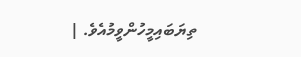ތިޔަބައިމީހުންވީމުއެވެ. |